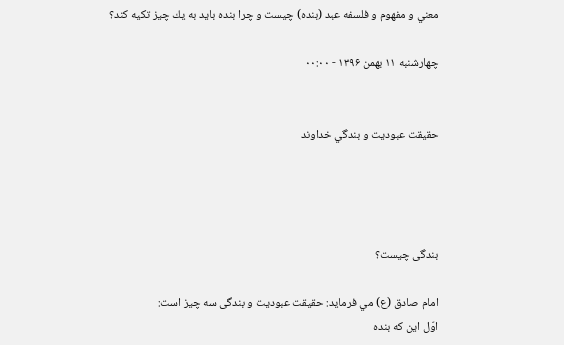معني و مفهوم و فلسفه عبد (بنده) چيست و چرا بنده بايد به يك چيز تكيه كند؟

چهارشنبه ۱۱ بهمن ۱۳۹۶ - ۰۰:۰۰


حقيقت عبوديت و بندگي خداوند




بندگى چيست؟

امام صادق (ع) مي فرمايد: حقيقت عبوديت و بندگى سه چيز است:
اوّل اين كه بنده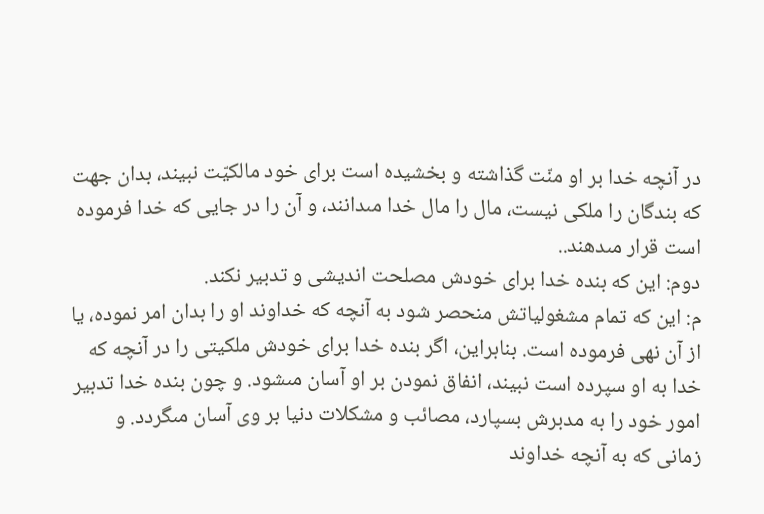در آنچه خدا بر او منّت گذاشته و بخشيده است براى خود مالكيّت نبيند، بدان جهت كه بندگان را ملكى نيست، مال را مال خدا مىدانند، و آن را در جايى كه خدا فرموده است قرار مىدهند..
دوم: اين كه بنده خدا براى خودش مصلحت انديشى و تدبير نكند.
م: اين كه تمام مشغولياتش منحصر شود به آنچه كه خداوند او را بدان امر نموده، يا از آن نهى فرموده است. بنابراين، اگر بنده خدا براى خودش ملكيتى را در آنچه كه خدا به او سپرده است نبيند، انفاق نمودن بر او آسان مىشود. و چون بنده خدا تدبير امور خود را به مدبرش بسپارد، مصائب و مشكلات دنيا بر وى آسان مىگردد. و زمانى كه به آنچه خداوند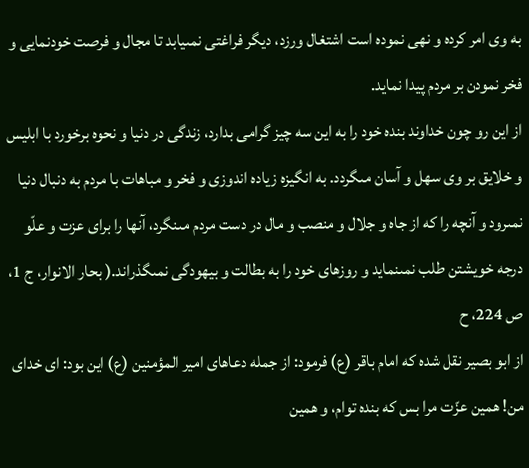به وى امر كرده و نهى نموده است اشتغال ورزد، ديگر فراغتى نمىيابد تا مجال و فرصت خودنمايى و فخر نمودن بر مردم پيدا نمايد.
از اين رو چون خداوند بنده خود را به اين سه چيز گرامى بدارد، زندگى در دنيا و نحوه برخورد با ابليس و خلايق بر وى سهل و آسان مىگردد. به انگيزه زياده اندوزى و فخر و مباهات با مردم به دنبال دنيا نمىرود و آنچه را كه از جاه و جلال و منصب و مال در دست مردم مىنگرد، آنها را براى عزت و علّو درجه خويشتن طلب نمىنمايد و روزهاى خود را به بطالت و بيهودگى نمىگذراند.( بحار الانوار، ج 1، ص 224، ح
از ابو بصير نقل شده كه امام باقر (ع) فرمود: از جمله دعاهاى امير المؤمنين (ع) اين بود: اى خداى من! همين عزّت مرا بس كه بنده توام، و همين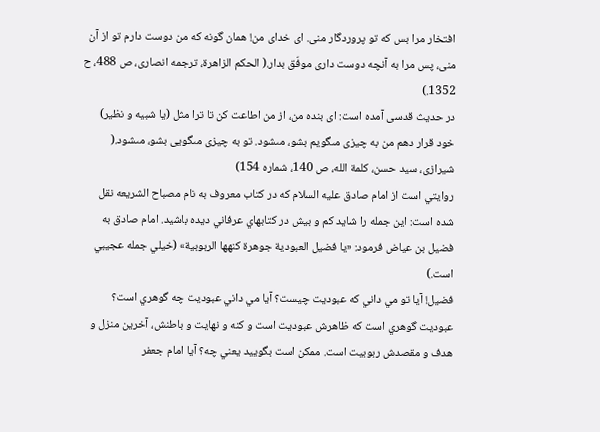افتخار مرا بس كه تو پروردگار منى. اى خداى من! همان گونه كه من دوست دارم تو از آن منى، پس مرا به آنچه دوست دارى موفّق بدار.( الحكم الزاهرة، ترجمه انصارى، ص 488، ح 1352.)
در حديث قدسى آمده است: اى بنده من، از من اطاعت كن تا ترا مثل (يا شبيه و نظير) خود قرار دهم من به چيزى مىگويم بشو، مىشود. تو به چيزى مىگويى بشو، مىشود.( شيرازى، سيد حسن، كلمة الله، ص 140، شماره 154)
روايتي است از امام صادق عليه السلام كه در كتاب معروف به نام مصباح الشريعه نقل شده است: اين جمله را شايد كم و بيش در كتابهاي عرفاني ديده باشيد. امام صادق به فضيل بن عياض فرمود: «يا فضيل العبودية جوهرة كنهها الربوبية» (خيلي جمله عجيبي است.)
فضيل! آيا تو مي داني كه عبوديت چيست؟ آيا مي داني عبوديت چه گوهري است؟
عبوديت گوهري است كه ظاهرش عبوديت است و كنه و نهايت و باطنش، آخرين منزل و هدف و مقصدش ربوبيت است. ممكن است بگوييد يعني چه؟ آيا امام جعفر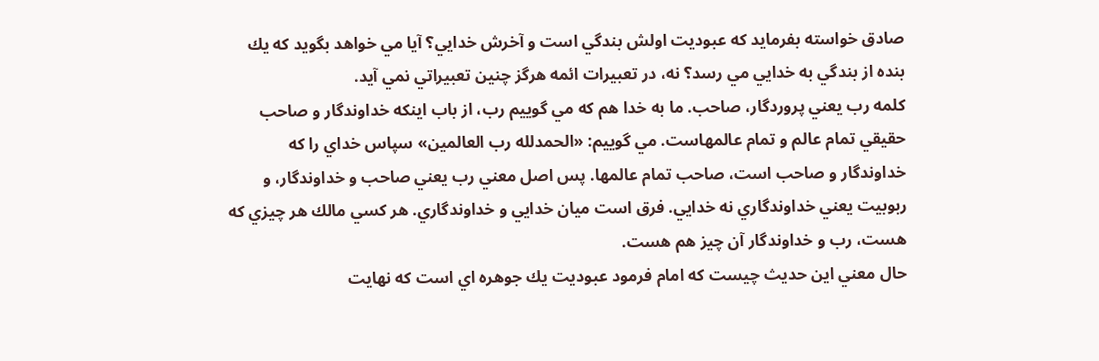صادق خواسته بفرمايد كه عبوديت اولش بندگي است و آخرش خدايي؟ آيا مي خواهد بگويد كه يك بنده از بندگي به خدايي مي رسد؟ نه، در تعبيرات ائمه هرگز چنين تعبيراتي نمي آيد.
كلمه رب يعني پروردگار، صاحب. ما به خدا هم كه مي گوييم رب، از باب اينكه خداوندگار و صاحب حقيقي تمام عالم و تمام عالمهاست. مي گوييم: «الحمدلله رب العالمين» سپاس خداي را كه خداوندگار و صاحب است، صاحب تمام عالمها. پس اصل معني رب يعني صاحب و خداوندگار، و ربوبيت يعني خداوندگاري نه خدايي. فرق است ميان خدايي و خداوندگاري. هر كسي مالك هر چيزي كه هست، رب و خداوندگار آن چيز هم هست.
حال معني اين حديث چيست كه امام فرمود عبوديت يك جوهره اي است كه نهايت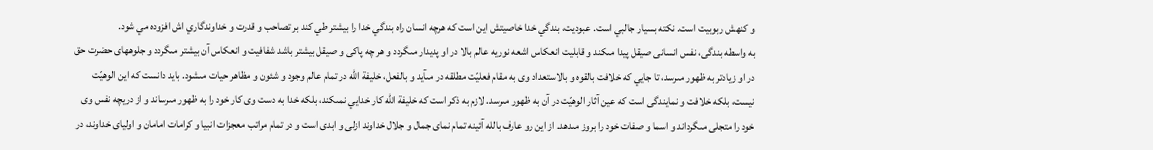و كنهش ربوبيت است. نكته بسيار جالبي است. عبوديت، بندگي خدا خاصيتش اين است كه هرچه انسان راه بندگي خدا را بيشتر طي كند بر تصاحب و قدرت و خداوندگاري اش افزوده مي شود.
به واسطه بندگى، نفس انسانى صيقل پيدا مىكند و قابليت انعكاس اشعه نوريه عالم بالا در او پديدار مىگردد و هر چه پاكى و صيقل بيشتر باشد شفافيت و انعكاس آن بيشتر مىگردد و جلوههاى حضرت حق در او زيادتر به ظهور مىرسد، تا جايي كه خلافت بالقوه و بالاستعداد وى به مقام فعليّت مطلقه در مىآيد و بالفعل، خليفة الله در تمام عالم وجود و شئون و مظاهر حيات مىشود. بايد دانست كه اين الوهيّت نيست، بلكه خلافت و نمايندگى است كه عين آثار الوهيّت در آن به ظهور مىرسد. لازم به ذكر است كه خليفة الله كار خدايي نمىكند، بلكه خدا به دست وى كار خود را به ظهور مىرساند و از دريچه نفس وى خود را متجلى مىگرداند و اسما و صفات خود را بروز مىدهد. از اين رو عارف بالله آئينه تمام نماى جمال و جلال خداوند ازلى و ابدى است و در تمام مراتب معجزات انبيا و كرامات امامان و اولياى خداوند، در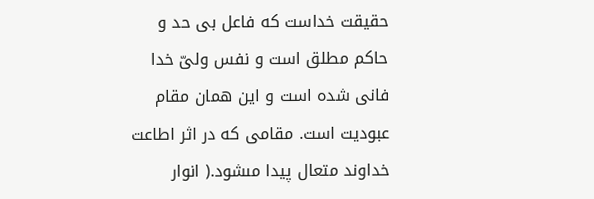حقيقت خداست كه فاعل بى حد و حاكم مطلق است و نفس ولىّ خدا فانى شده است و اين همان مقام عبوديت است. مقامى كه در اثر اطاعت خداوند متعال پيدا مىشود.( انوار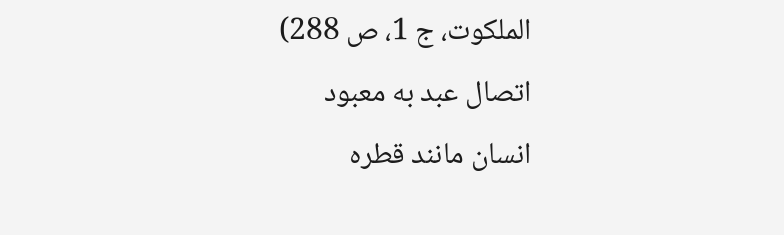الملكوت، ج 1، ص 288)
اتصال عبد به معبود
انسان مانند قطره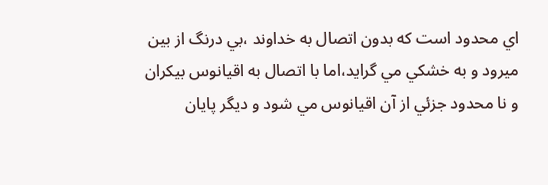اي محدود است كه بدون اتصال به خداوند ،بي درنگ از بين ميرود و به خشكي مي گرايد،اما با اتصال به اقيانوس بيكران و نا محدود جزئي از آن اقيانوس مي شود و ديگر پايان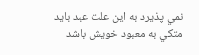نمي پذيرد به اين علت عبد بايد متكي به معبود خويش باشد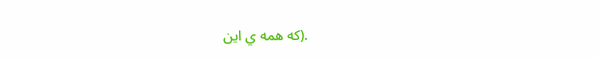.(كه همه ي اين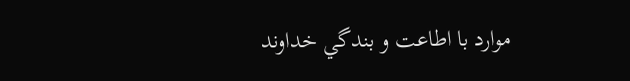موارد با اطاعت و بندگي خداوند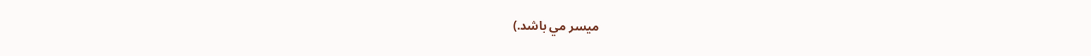ميسر مي باشد.)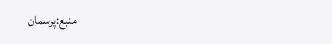منبع:پرسمان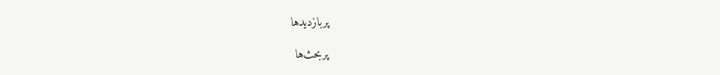پربازدیدها

پربحث‌ها